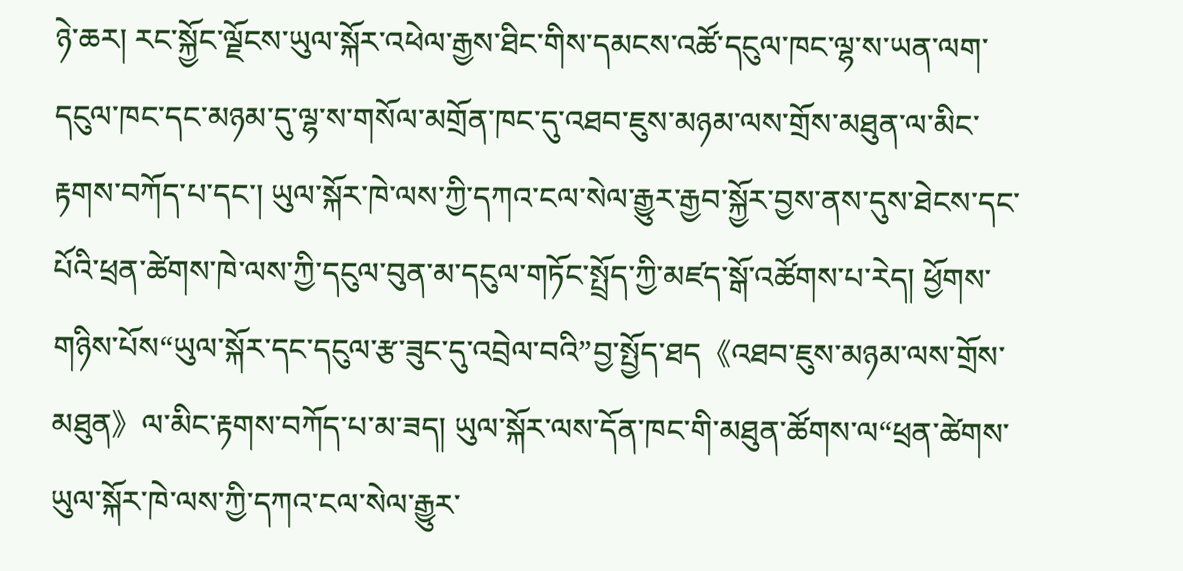ཉེ་ཆར། རང་སྐྱོང་ལྗོངས་ཡུལ་སྐོར་འཕེལ་རྒྱས་ཐིང་གིས་དམངས་འཚོ་དངུལ་ཁང་ལྷ་ས་ཡན་ལག་དངུལ་ཁང་དང་མཉམ་དུ་ལྷ་ས་གསོལ་མགྲོན་ཁང་དུ་འཐབ་ཇུས་མཉམ་ལས་གྲོས་མཐུན་ལ་མིང་རྟགས་བཀོད་པ་དང་། ཡུལ་སྐོར་ཁེ་ལས་ཀྱི་དཀའ་ངལ་སེལ་རྒྱུར་རྒྱབ་སྐྱོར་བྱས་ནས་དུས་ཐེངས་དང་པོའི་ཕྲན་ཚེགས་ཁེ་ལས་ཀྱི་དངུལ་བུན་མ་དངུལ་གཏོང་སྤྲོད་ཀྱི་མཛད་སྒོ་འཚོགས་པ་རེད། ཕྱོགས་གཉིས་པོས“ཡུལ་སྐོར་དང་དངུལ་རྩ་ཟུང་དུ་འབྲེལ་བའི”བྱ་སྤྱོད་ཐད《འཐབ་ཇུས་མཉམ་ལས་གྲོས་མཐུན》ལ་མིང་རྟགས་བཀོད་པ་མ་ཟད། ཡུལ་སྐོར་ལས་དོན་ཁང་གི་མཐུན་ཚོགས་ལ“ཕྲན་ཚེགས་ཡུལ་སྐོར་ཁེ་ལས་ཀྱི་དཀའ་ངལ་སེལ་རྒྱུར་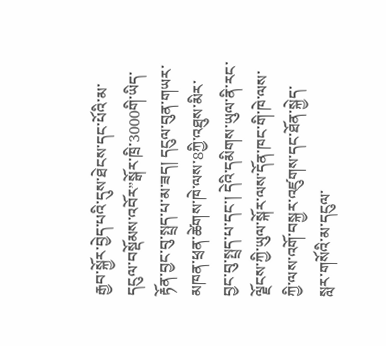རྒྱབ་སྐྱོར་བྱེད་པའི་དུས་ཐེངས་དང་པོའི་མ་དངུལ་བསྡོམས་འབོར”སྒོར་ཁྲི་3000གི་ཡིད་རྟོན་བྱང་བུ་སྤྲད་པ་མ་ཟད། དངུལ་བུན་གཡར་མཁན་ཕྲན་ཚེགས་ཁེ་ལས་8ཀྱི་འཐུས་མིར་བྱང་བུ་སྤྲད་པ་དང་། དེའི་དམིགས་ཡུལ་ནི་རང་ལྗོངས་ཀྱི་ཡུལ་སྐོར་ལས་དོན་ཁང་གི་ཁེ་ལས་ཀྱི་ལས་འགོ་བསྐྱར་འཛུགས་དང་ཐོན་སྐྱེད་སླར་གསོའི་མ་དངུལ་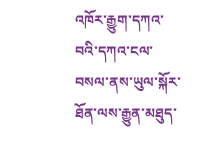འཁོར་རྒྱུག་དཀའ་བའི་དཀའ་ངལ་བསལ་ནས་ཡུལ་སྐོར་ཐོན་ལས་རྒྱུན་མཐུད་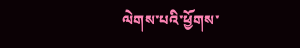ལེགས་པའི་ཕྱོགས་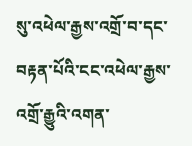སུ་འཕེལ་རྒྱས་འགྲོ་བ་དང་བརྟན་པོའི་ངང་འཕེལ་རྒྱས་འགྲོ་རྒྱུའི་འགན་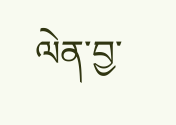ལེན་བྱ་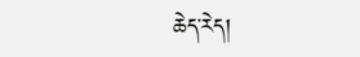ཆེད་རེད།